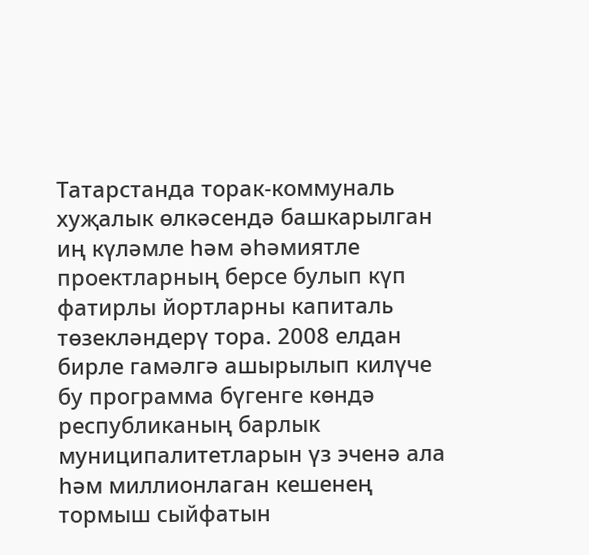Татарстанда торак-коммуналь хуҗалык өлкәсендә башкарылган иң күләмле һәм әһәмиятле проектларның берсе булып күп фатирлы йортларны капиталь төзекләндерү тора. 2008 елдан бирле гамәлгә ашырылып килүче бу программа бүгенге көндә республиканың барлык муниципалитетларын үз эченә ала һәм миллионлаган кешенең тормыш сыйфатын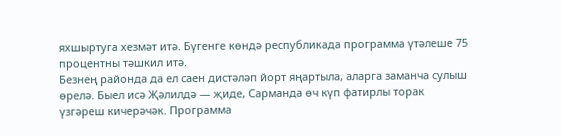яхшыртуга хезмәт итә. Бүгенге көндә республикада программа үтәлеше 75 процентны тәшкил итә.
Безнең районда да ел саен дистәләп йорт яңартыла, аларга заманча сулыш өрелә. Быел исә Җәлилдә — җиде, Сарманда өч күп фатирлы торак үзгәреш кичерәчәк. Программа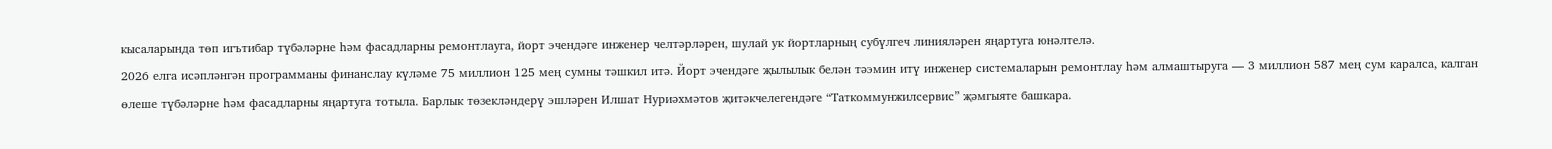кысаларында төп игътибар түбәләрне һәм фасадларны ремонтлауга, йорт эчендәге инженер челтәрләрен, шулай ук йортларның субүлгеч линияләрен яңартуга юнәлтелә.
2026 елга исәпләнгән программаны финанслау күләме 75 миллион 125 мең сумны тәшкил итә. Йорт эчендәге җылылык белән тәэмин итү инженер системаларын ремонтлау һәм алмаштыруга — 3 миллион 587 мең сум каралса, калган өлеше түбәләрне һәм фасадларны яңартуга тотыла. Барлык төзекләндерү эшләрен Илшат Нуриәхмәтов җитәкчелегендәге “Таткоммунжилсервис” җәмгыяте башкара.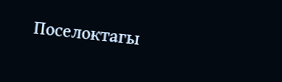Поселоктагы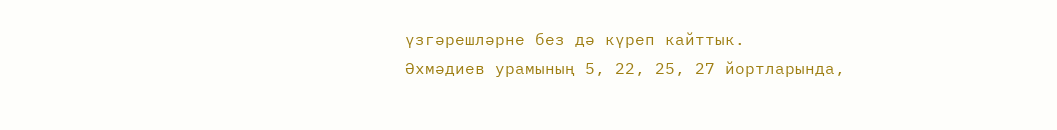үзгәрешләрне без дә күреп кайттык.
Әхмәдиев урамының 5, 22, 25, 27 йортларында,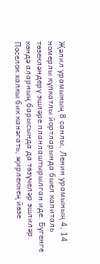Җәлил урамының 8 санлы, Ленин урамының 4, 14 номерлы күпкатлы йортларында быел капиталь төзекләндерү эшләре планлаштырылган иде. Бүгенге көндә аларның барысында да төзүчеләр эшлиләр. Поселок халкы бик канәгать, җирлекнең йөзе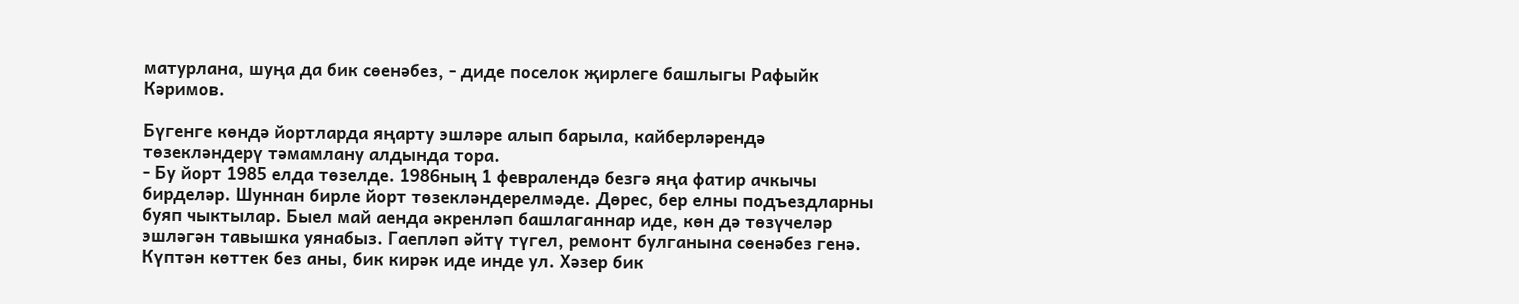матурлана, шуңа да бик сөенәбез, - диде поселок җирлеге башлыгы Рафыйк Кәримов.

Бүгенге көндә йортларда яңарту эшләре алып барыла, кайберләрендә төзекләндерү тәмамлану алдында тора.
- Бу йорт 1985 елда төзелде. 1986ның 1 февралендә безгә яңа фатир ачкычы бирделәр. Шуннан бирле йорт төзекләндерелмәде. Дөрес, бер елны подъездларны буяп чыктылар. Быел май аенда әкренләп башлаганнар иде, көн дә төзүчеләр эшләгән тавышка уянабыз. Гаепләп әйтү түгел, ремонт булганына сөенәбез генә. Күптән көттек без аны, бик кирәк иде инде ул. Хәзер бик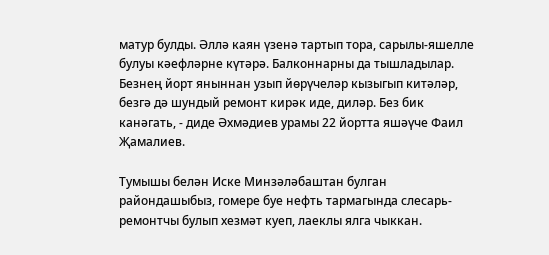матур булды. Әллә каян үзенә тартып тора, сарылы-яшелле булуы кәефләрне күтәрә. Балконнарны да тышладылар. Безнең йорт яныннан узып йөрүчеләр кызыгып китәләр, безгә дә шундый ремонт кирәк иде, диләр. Без бик канәгать, - диде Әхмәдиев урамы 22 йортта яшәүче Фаил Җамалиев.

Тумышы белән Иске Минзәләбаштан булган райондашыбыз, гомере буе нефть тармагында слесарь-ремонтчы булып хезмәт куеп, лаеклы ялга чыккан.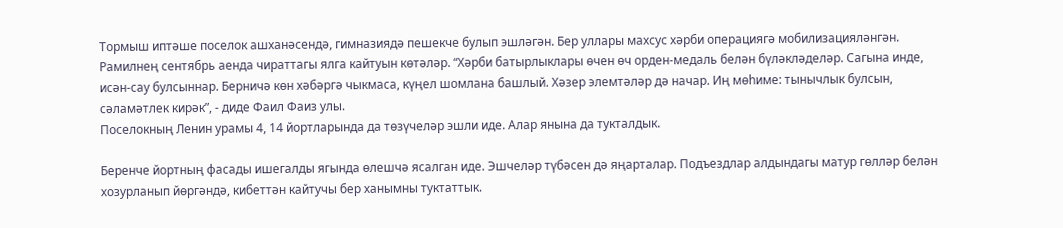Тормыш иптәше поселок ашханәсендә, гимназиядә пешекче булып эшләгән. Бер уллары махсус хәрби операциягә мобилизацияләнгән. Рамилнең сентябрь аенда чираттагы ялга кайтуын көтәләр. “Хәрби батырлыклары өчен өч орден-медаль белән бүләкләделәр. Сагына инде, исән-сау булсыннар. Берничә көн хәбәргә чыкмаса, күңел шомлана башлый. Хәзер элемтәләр дә начар. Иң мөһиме: тынычлык булсын, сәламәтлек кирәк”, - диде Фаил Фаиз улы.
Поселокның Ленин урамы 4, 14 йортларында да төзүчеләр эшли иде. Алар янына да тукталдык.

Беренче йортның фасады ишегалды ягында өлешчә ясалган иде. Эшчеләр түбәсен дә яңарталар. Подъездлар алдындагы матур гөлләр белән хозурланып йөргәндә, кибеттән кайтучы бер ханымны туктаттык.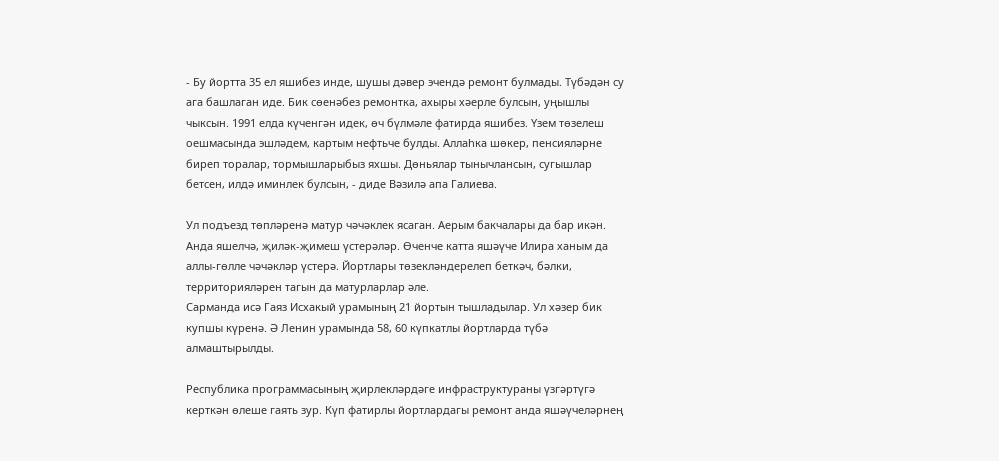- Бу йортта 35 ел яшибез инде, шушы дәвер эчендә ремонт булмады. Түбәдән су ага башлаган иде. Бик сөенәбез ремонтка, ахыры хәерле булсын, уңышлы чыксын. 1991 елда күченгән идек, өч бүлмәле фатирда яшибез. Үзем төзелеш оешмасында эшләдем, картым нефтьче булды. Аллаһка шөкер, пенсияләрне биреп торалар, тормышларыбыз яхшы. Дөньялар тынычлансын, сугышлар бетсен, илдә иминлек булсын, - диде Вәзилә апа Галиева.

Ул подъезд төпләренә матур чәчәклек ясаган. Аерым бакчалары да бар икән. Анда яшелчә, җиләк-җимеш үстерәләр. Өченче катта яшәүче Илира ханым да аллы-гөлле чәчәкләр үстерә. Йортлары төзекләндерелеп беткәч, бәлки, территорияләрен тагын да матурларлар әле.
Сарманда исә Гаяз Исхакый урамының 21 йортын тышладылар. Ул хәзер бик купшы күренә. Ә Ленин урамында 58, 60 күпкатлы йортларда түбә алмаштырылды.

Республика программасының җирлекләрдәге инфраструктураны үзгәртүгә керткән өлеше гаять зур. Күп фатирлы йортлардагы ремонт анда яшәүчеләрнең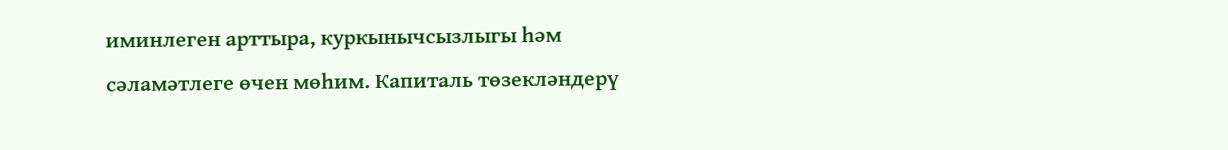иминлеген арттыра, куркынычсызлыгы һәм сәламәтлеге өчен мөһим. Капиталь төзекләндерү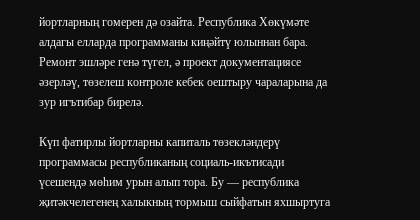йортларның гомерен дә озайта. Республика Хөкүмәте алдагы елларда программаны киңәйтү юлыннан бара. Ремонт эшләре генә түгел, ә проект документациясе әзерләү, төзелеш контроле кебек оештыру чараларына да зур игътибар бирелә.

Күп фатирлы йортларны капиталь төзекләндерү программасы республиканың социаль-икътисади үсешендә мөһим урын алып тора. Бу — республика җитәкчелегенең халыкның тормыш сыйфатын яхшыртуга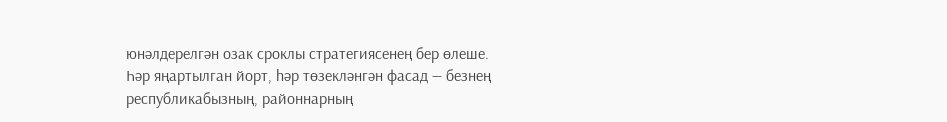юнәлдерелгән озак сроклы стратегиясенең бер өлеше. Һәр яңартылган йорт, һәр төзекләнгән фасад — безнең республикабызның, районнарның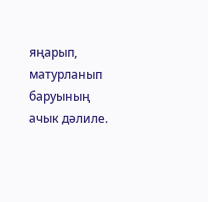яңарып, матурланып баруының ачык дәлиле.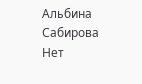Альбина Сабирова
Нет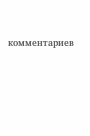комментариев